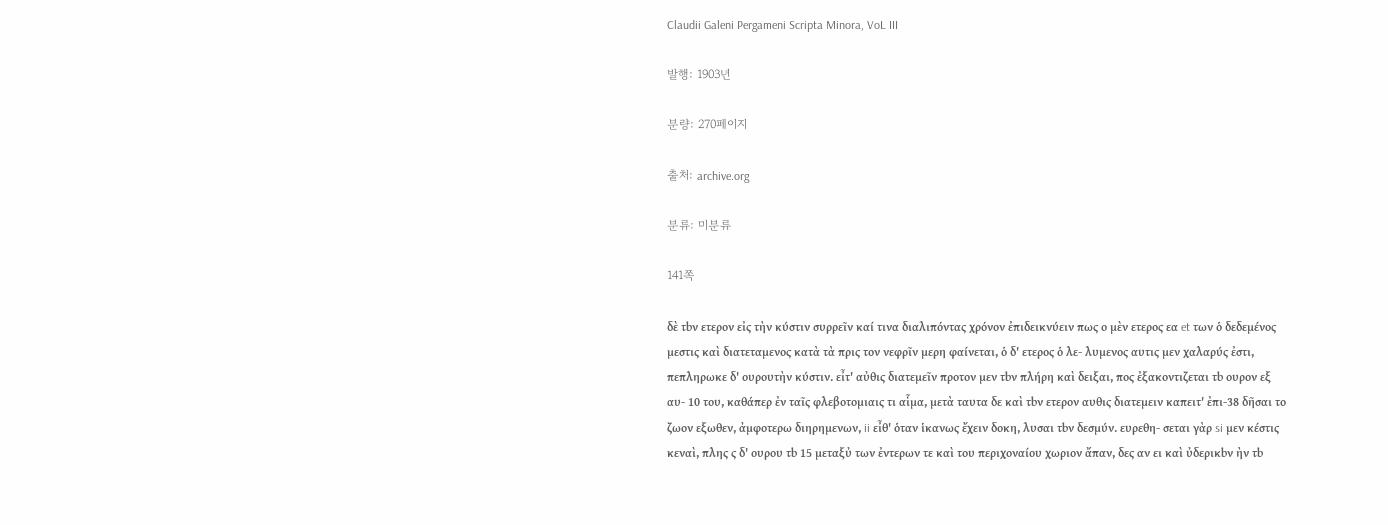Claudii Galeni Pergameni Scripta Minora, VoL III

발행: 1903년

분량: 270페이지

출처: archive.org

분류: 미분류

141쪽

δὲ τbν ετερον εἰς τὴν κύστιν συρρεῖν καί τινα διαλιπόντας χρόνον ἐπιδεικνύειν πως ο μὲν ετερος εα et των ὁ δεδεμένος μεστις καὶ διατεταμενος κατὰ τὰ πρις τον νεφρῖν μερη φαίνεται, ὁ δ' ετερος ὁ λε- λυμενος αυτις μεν χαλαρύς ἐστι, πεπληρωκε δ' ουρουτὴν κύστιν. εἶτ' αὐθις διατεμεῖν προτον μεν τbν πλήρη καὶ δειξαι, πος ἐξακοντιζεται τb ουρον εξ αυ- 10 του, καθάπερ ἐν ταῖς φλεβοτομιαις τι αἷμα, μετὰ ταυτα δε καὶ τbν ετερον αυθις διατεμειν καπειτ' ἐπι-38 δῆσαι το ζωον εξωθεν, ἀμφοτερω διηρημενων, ii εἶθ' ὁταν ἱκανως ἔχειν δοκη, λυσαι τbν δεσμύν. ευρεθη- σεται γὰρ si μεν κέστις κεναὶ, πλης ς δ' ουρου τb 15 μεταξὐ των ἐντερων τε καὶ του περιχοναίου χωριον ἄπαν, δες αν ει καὶ ὐδερικbν ὴν τb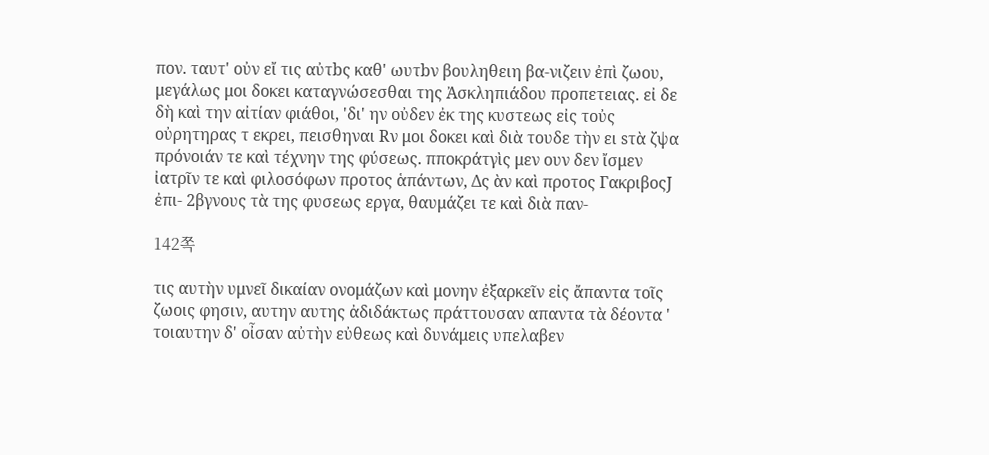πον. ταυτ' οὐν εἴ τις αὐτbς καθ' ωυτbν βουληθειη βα-νιζειν ἐπὶ ζωου, μεγάλως μοι δοκει καταγνώσεσθαι της Ἀσκληπιάδου προπετειας. εἰ δε δὴ καὶ την αἰτίαν φιάθοι, 'δι' ην οὐδεν ἐκ της κυστεως εἰς τοὐς οὐρητηρας τ εκρει, πεισθηναι Rν μοι δοκει καὶ διὰ τουδε τὴν ει sτὰ ζψα πρόνοιάν τε καὶ τέχνην της φύσεως. πποκράτγὶς μεν ουν δεν ἴσμεν ἰατρῖν τε καὶ φιλοσόφων προτος ἁπάντων, Δς ὰν καὶ προτος ΓακριβοςJ ἐπι- 2βγνους τὰ της φυσεως εργα, θαυμάζει τε καὶ διὰ παν-

142쪽

τις αυτὴν υμνεῖ δικαίαν ονομάζων καὶ μονην ἐξαρκεῖν εἰς ἄπαντα τοῖς ζωοις φησιν, αυτην αυτης ἀδιδάκτως πράττουσαν απαντα τὰ δέοντα ' τοιαυτην δ' οἶσαν αὐτὴν εὐθεως καὶ δυνάμεις υπελαβεν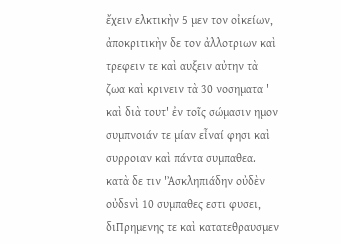ἔχειν ελκτικὴν 5 μεν τον οἰκείων, ἀποκριτικὴν δε τον ἀλλοτριων καὶ τρεφειν τε καὶ αυξειν αὐτην τὰ ζωα καὶ κρινειν τὰ 30 νοσηματα ' καὶ διὰ τουτ' ἐν τοῖς σώμασιν ημον συμπνοιάν τε μίαν εἶναί φησι καὶ συρροιαν καὶ πάντα συμπαθεα. κατὰ δε τιν 'Ἀσκληπιάδην οὐδὲν οὐδsνὶ 10 συμπαθες εστι φυσει, διΠρημενης τε καὶ κατατεθραυσμεν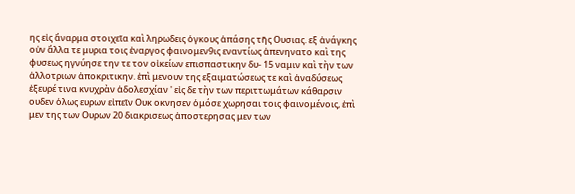ης εἰς ἄναρμα στοιχεῖα καὶ ληρωδεις ὁγκους ἁπάσης τῆς Ουσιας. εξ ἀνάγκης οὐν ἄλλα τε μυρια τοις ἐναργος φαινομεν9ις εναντίως ἀπενηνατο καὶ της φυσεως ηγνύησε την τε τον οἰκείων επισπαστικην δυ- 15 ναμιν καὶ τὴν των ἀλλοτριων ἀποκριτικην. ἐπὶ μενουν της εξαιματώσεως τε καὶ ἀναδύσεως ἐξευρέ τινα κνυχρὰν ἀδολεσχίαν ' εἰς δε τὴν των περιττωμάτων κάθαρσιν ουδεν ὁλως ευρων εἰπεῖν Ουκ οκνησεν ὁμόσε χωρησαι τοις φαινομένοις, ἐπὶ μεν της των Ουρων 20 διακρισεως ἀποστερησας μεν των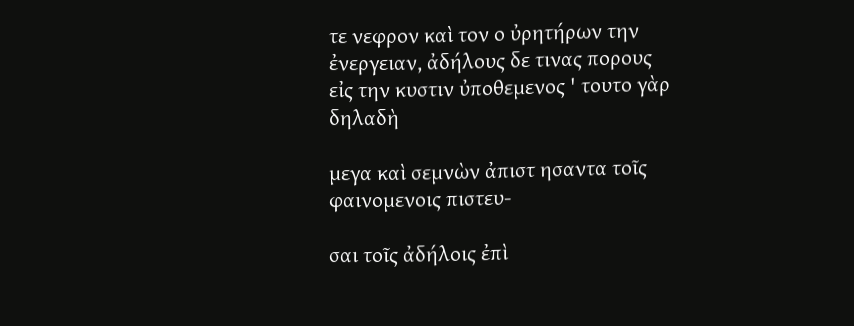τε νεφρον καὶ τον ο ὐρητήρων την ἐνεργειαν, ἀδήλους δε τινας πορους εἰς την κυστιν ὐποθεμενος ' τουτο γὰρ δηλαδὴ

μεγα καὶ σεμνὼν ἀπιστ ησαντα τοῖς φαινομενοις πιστευ-

σαι τοῖς ἀδήλοις ἐπὶ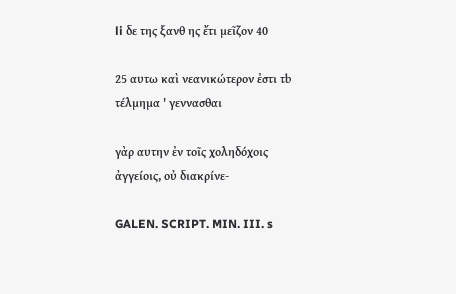li δε της ξανθ ης ἔτι μεῖζον 40

25 αυτω καὶ νεανικώτερον ἐστι τb τέλμημα ' γεννασθαι

γὰρ αυτην ἐν τοῖς χοληδόχοις ἀγγείοις, οὐ διακρίνε-

GALEN. SCRIPT. MIN. III. s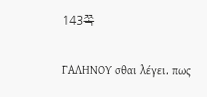143쪽

ΓΑΛΗΝΟΥ σθαι λέγει. πως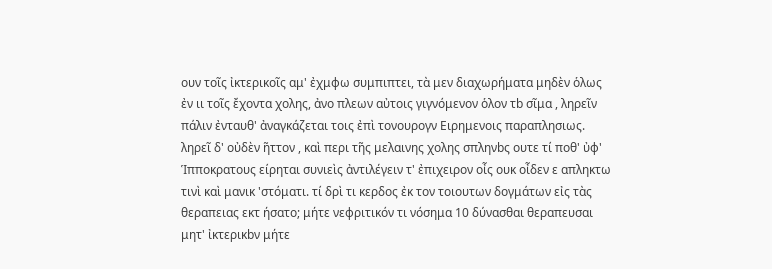ουν τοῖς ἰκτερικοῖς αμ' ἐχμφω συμπιπτει, τὰ μεν διαχωρήματα μηδὲν ὁλως ἐν ιι τοῖς ἔχοντα χολης, ἀνο πλεων αὐτοις γιγνόμενον ὁλον τb σῖμα , ληρεῖν πάλιν ἐνταυθ' ἀναγκάζεται τοις ἐπὶ τονουρογν Eιρημενοις παραπλησιως. ληρεῖ δ' οὐδὲν ῆττον , καὶ περι τῆς μελαινης χολης σπληνbς ουτε τί ποθ' ὐφ' Ἱπποκρατους είρηται συνιεὶς ἀντιλέγειν τ' ἐπιχειρον οἶς ουκ οἶδεν ε απληκτω τινὶ καὶ μανικ 'στόματι. τί δρὶ τι κερδος ἐκ τον τοιουτων δογμάτων εἰς τὰς θεραπειας εκτ ήσατο; μήτε νεφριτικόν τι νόσημα 10 δύνασθαι θεραπευσαι μητ' ἰκτερικbν μήτε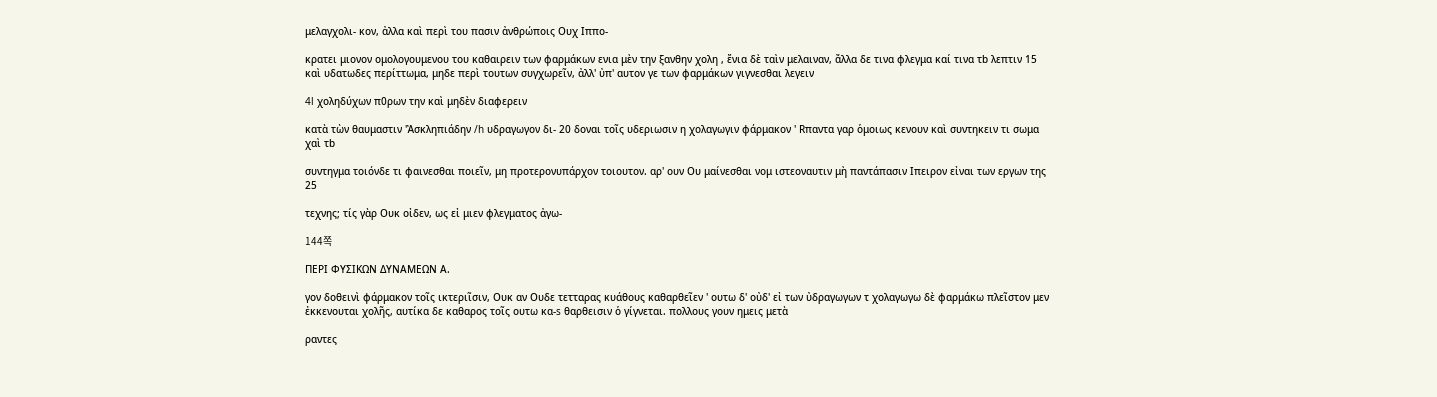μελαγχολι- κον, ἀλλα καὶ περὶ του πασιν ἀνθρώποις Ουχ Iππο-

κρατει μιονον ομολογουμενου του καθαιρειν των φαρμάκων ενια μὲν την ξανθην χολη , ἔνια δὲ ταὶν μελαιναν, ἄλλα δε τινα φλεγμα καί τινα τb λεπτιν 15 καὶ υδατωδες περίττωμα, μηδε περὶ τουτων συγχωρεῖν, ἀλλ' ὐπ' αυτον γε των φαρμάκων γιγνεσθαι λεγειν

4l χοληδύχων π0ρων την καὶ μηδὲν διαφερειν

κατὰ τὼν θαυμαστιν 'Ἀσκληπιάδην /h υδραγωγον δι- 20 δοναι τοῖς υδεριωσιν η χολαγωγιν φάρμακον ' Rπαντα γαρ ὁμοιως κενουν καὶ συντηκειν τι σωμα χαὶ τb

συντηγμα τοιόνδε τι φαινεσθαι ποιεῖν, μη προτερονυπάρχον τοιουτον. αρ' ουν Ου μαίνεσθαι νομ ιστεοναυτιν μὴ παντάπασιν Iπειρον εἰναι των εργων της 25

τεχνης; τίς γὰρ Ουκ οἰδεν, ως εἰ μιεν φλεγματος ἀγω-

144쪽

ΠΕΡΙ ΦΥΣΙΚΩΝ ΔΥΝΑΜΕΩΝ Α.

γον δοθεινὶ φάρμακον τοῖς ικτεριῖσιν, Ουκ αν Ουδε τετταρας κυάθους καθαρθεῖεν ' ουτω δ' οὐδ' εἰ των ὐδραγωγων τ χολαγωγω δὲ φαρμάκω πλεῖστον μεν ἐκκενουται χολῆς, αυτίκα δε καθαρος τοῖς ουτω κα-s θαρθεισιν ὁ γίγνεται. πολλους γουν ημεις μετὰ

ραντες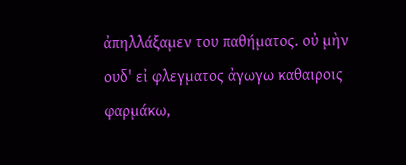ἀπηλλάξαμεν του παθήματος. οὐ μὴν ουδ' εἰ φλεγματος ἀγωγω καθαιροις φαρμάκω,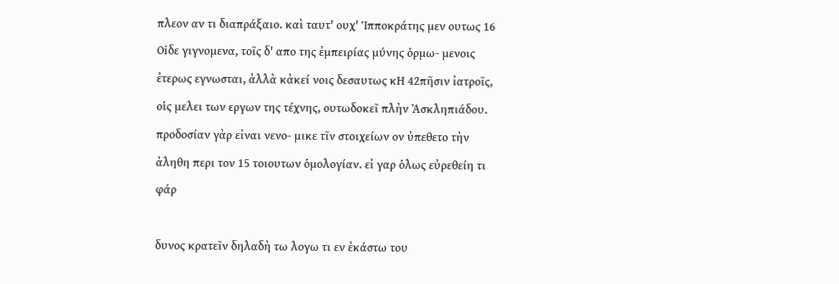πλεον αν τι διαπράξαιο. καὶ ταυτ' ουχ' Ἱπποκράτης μεν ουτως 16 Oiδε γιγνομενα, τοῖς δ' απο της ἐμπειρίας μύνης ὁρμω- μενοις ἐτερως εγνωσται, ἀλλὰ κἀκεί νοις δεσαυτως κH 42πῆσιν ἰατροῖς, οἱς μελει των εργων της τέχνης, ουτωδοκεῖ πλὴν Ἀσκληπιάδου. προδοσίαν γὰρ εἰναι νενο- μικε τῖν στοιχείων ον ὐπεθετο τὴν ἀληθη περι τον 15 τοιουτων ὁμολογίαν. εἰ γαρ ὁλως εὐρεθείη τι φάρ

δυνος κρατεῖν δηλαδὴ τω λογω τι εν ἐκάστω του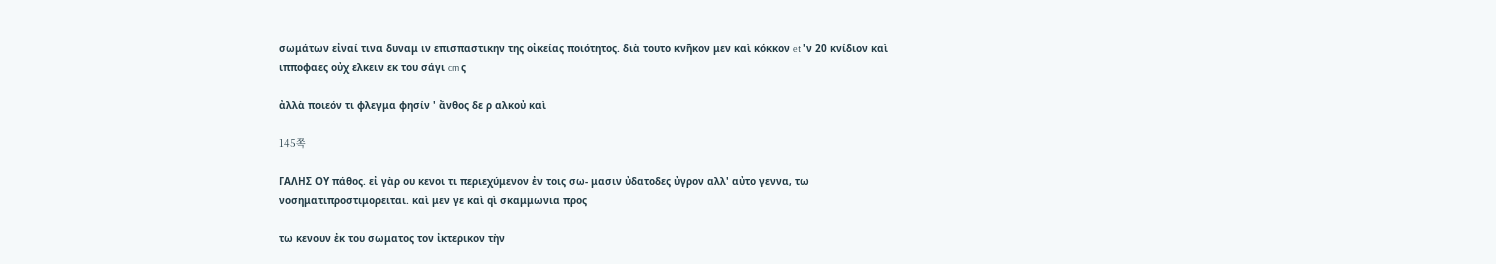σωμάτων εἰναί τινα δυναμ ιν επισπαστικην της οἰκείας ποιότητος. διὰ τουτο κνῆκον μεν καὶ κόκκον et 'ν 20 κνίδιον καὶ ιπποφαες οὐχ ελκειν εκ του σάγι cm ς

ἀλλὰ ποιεόν τι φλεγμα φησίν ' ἄνθος δε ρ αλκοὐ καὶ

145쪽

ΓΑΛΗΣ ΟΥ πάθος. εἰ γὰρ ου κενοι τι περιεχύμενον ἐν τοις σω- μασιν ὐδατοδες ὐγρον αλλ' αὐτο γεννα, τω νοσηματιπροστιμορειται. καὶ μεν γε καὶ qὶ σκαμμωνια προς

τω κενουν ἐκ του σωματος τον ἰκτερικον τὴν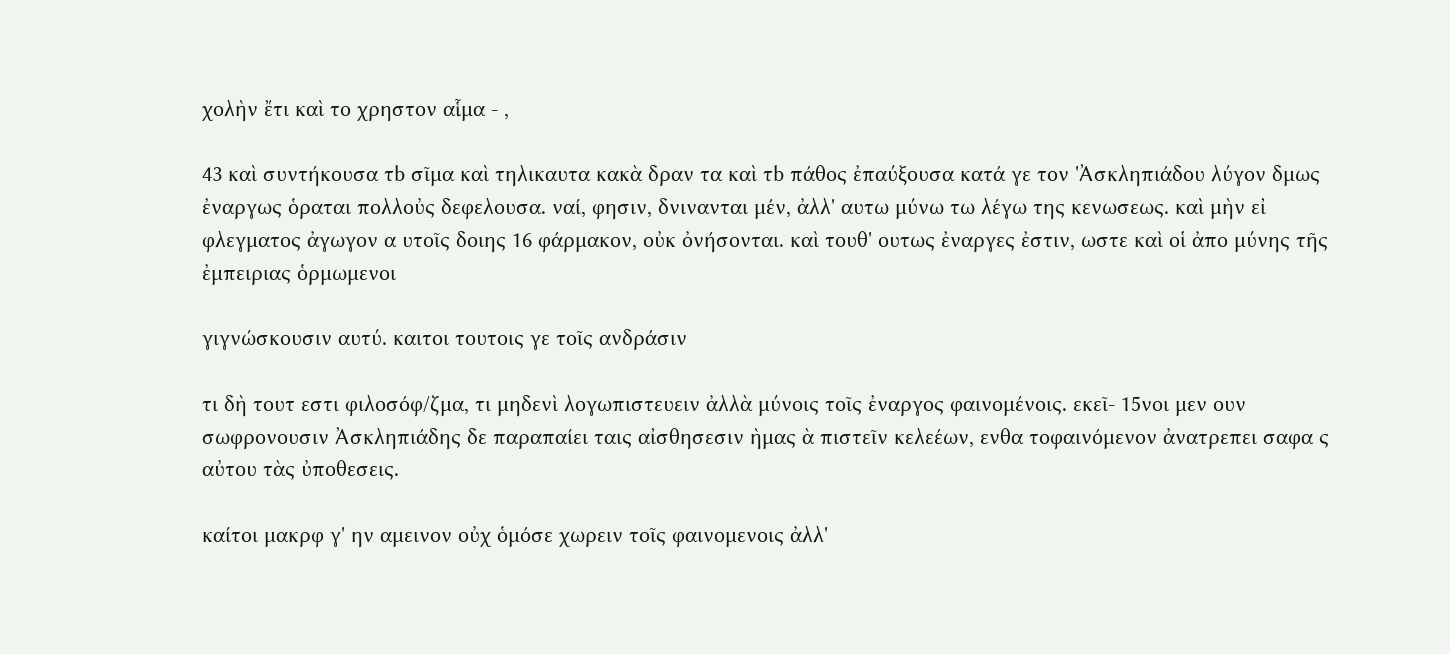χολὴν ἔτι καὶ το χρηστον αἷμα - ,

43 καὶ συντήκουσα τb σῖμα καὶ τηλικαυτα κακὰ δραν τα καὶ τb πάθος ἐπαύξουσα κατά γε τον 'Ἀσκληπιάδου λύγον δμως ἐναργως ὁραται πολλοὐς δεφελουσα. ναί, φησιν, δνινανται μέν, ἀλλ' αυτω μύνω τω λέγω της κενωσεως. καὶ μὴν εἰ φλεγματος ἀγωγον α υτοῖς δοιης 16 φάρμακον, οὐκ ὀνήσονται. καὶ τουθ' ουτως ἐναργες ἐστιν, ωστε καὶ οἱ ἀπο μύνης τῆς ἐμπειριας ὁρμωμενοι

γιγνώσκουσιν αυτύ. καιτοι τουτοις γε τοῖς ανδράσιν

τι δὴ τουτ εστι φιλοσόφ/ζμα, τι μηδενὶ λογωπιστευειν ἀλλὰ μύνοις τοῖς ἐναργος φαινομένοις. εκεῖ- 15νοι μεν ουν σωφρονουσιν Ἀσκληπιάδης δε παραπαίει ταις αἰσθησεσιν ὴμας ὰ πιστεῖν κελεέων, ενθα τοφαινόμενον ἀνατρεπει σαφα ς αὐτου τὰς ὐποθεσεις.

καίτοι μακρφ γ' ην αμεινον οὐχ ὁμόσε χωρειν τοῖς φαινομενοις ἀλλ'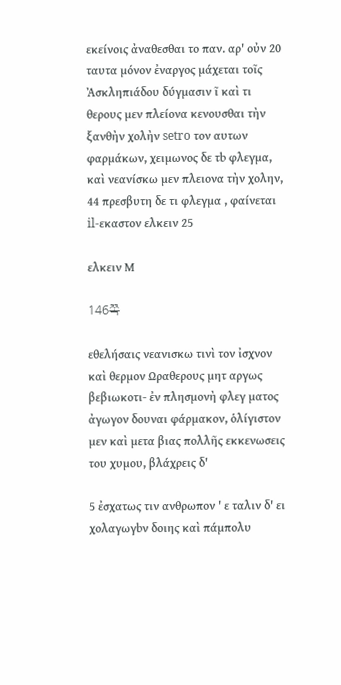εκείνοις ἀναθεσθαι το παν. αρ' οὐν 20 ταυτα μόνον ἐναργος μάχεται τοῖς Ἀσκληπιάδου δύγμασιν ῖ καὶ τι θερους μεν πλείονα κενουσθαι τὴν ξανθὴν χολὴν setro τον αυτων φαρμάκων, χειμωνος δε τb φλεγμα, καὶ νεανίσκω μεν πλειονα τὴν χολην, 44 πρεσβυτη δε τι φλεγμα , φαίνεται il-εκαστον ελκειν 25

ελκειν Μ

146쪽

εθελήσαις νεανισκω τινὶ τον ἰσχνον καὶ θερμον Ωραθερους μητ αργως βεβιωκοτι- ἐν πλησμονὴ φλεγ ματος ἀγωγον δουναι φάρμακον, ὁλίγιστον μεν καὶ μετα βιας πολλῆς εκκενωσεις του χυμου, βλάχρεις δ'

5 ἐσχατως τιν ανθρωπον ' ε ταλιν δ' ει χολαγωγbν δοιης καὶ πάμπολυ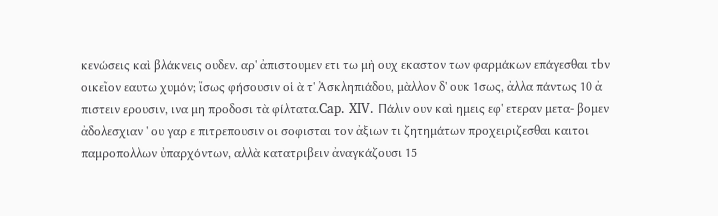κενώσεις καὶ βλάκνεις ουδεν. αρ' ἀπιστουμεν ετι τω μὴ ουχ εκαστον των φαρμάκων επάγεσθαι τbν οικεῖον εαυτω χυμόν; ἴσως φήσουσιν οἱ ὰ τ' Ἀσκληπιάδου, μὰλλον δ' ουκ 1σως, ἀλλα πάντως 10 ἀ πιστειν ερουσιν, ινα μη προδοσι τὰ φίλτατα.Cap. XIV. Πάλιν ουν καὶ ημεις εφ' ετεραν μετα- βομεν ἀδολεσχιαν ' ου γαρ ε πιτρεπουσιν οι σοφισται τον ἀξιων τι ζητημάτων προχειριζεσθαι καιτοι παμροπολλων ὐπαρχόντων, αλλὰ κατατριβειν ἀναγκάζουσι 15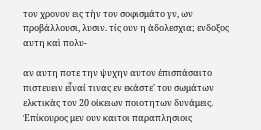τον χρονον εις τὴν τον σοφισμάτο γν, ων προβάλλουσι, λυσιν. τίς ουν η ἀδολεσχια; ενδοξος αυτη καὶ πολυ-

αν αυτη ποτε την ψυχην αυτον ἐπισπάσαιτο πιστευειν εἶναί τινας εν εκάστε' του σωμάτων ελκτικὰς τον 20 οἰκειων ποιοτητων δυνάμεις. Ἐπίκουρος μεν ουν καιτοι παραπλησιοις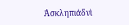Ἀσκληπιάδνὶ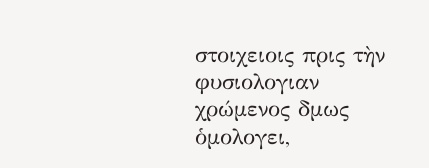στοιχειοις πρις τὴν φυσιολογιαν χρώμενος δμως ὁμολογει,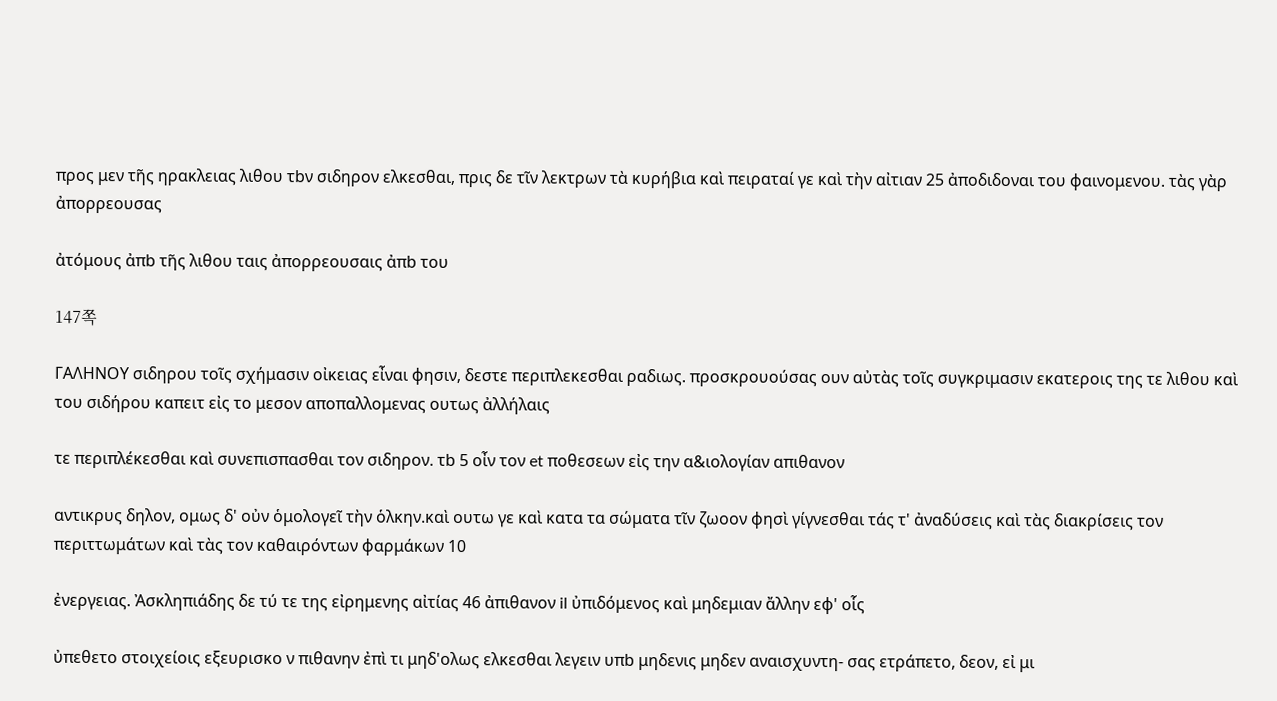προς μεν τῆς ηρακλειας λιθου τbν σιδηρον ελκεσθαι, πρις δε τῖν λεκτρων τὰ κυρήβια καὶ πειραταί γε καὶ τὴν αἰτιαν 25 ἀποδιδοναι του φαινομενου. τὰς γὰρ ἀπορρεουσας

ἀτόμους ἀπb τῆς λιθου ταις ἀπορρεουσαις ἀπb του

147쪽

ΓΑΛΗΝΟΥ σιδηρου τοῖς σχήμασιν οἰκειας εἶναι φησιν, δεστε περιπλεκεσθαι ραδιως. προσκρουούσας ουν αὐτὰς τοῖς συγκριμασιν εκατεροις της τε λιθου καὶ του σιδήρου καπειτ εἰς το μεσον αποπαλλομενας ουτως ἀλλήλαις

τε περιπλέκεσθαι καὶ συνεπισπασθαι τον σιδηρον. τb 5 οἶν τον et ποθεσεων εἰς την α&ιολογίαν απιθανον

αντικρυς δηλον, ομως δ' οὐν ὁμολογεῖ τὴν ὁλκην.καὶ ουτω γε καὶ κατα τα σώματα τῖν ζωοον φησὶ γίγνεσθαι τάς τ' ἀναδύσεις καὶ τὰς διακρίσεις τον περιττωμάτων καὶ τὰς τον καθαιρόντων φαρμάκων 10

ἐνεργειας. Ἀσκληπιάδης δε τύ τε της εἰρημενης αἰτίας 46 ἀπιθανον il ὐπιδόμενος καὶ μηδεμιαν ἄλλην εφ' οἷς

ὐπεθετο στοιχείοις εξευρισκο ν πιθανην ἐπὶ τι μηδ'ολως ελκεσθαι λεγειν υπb μηδενις μηδεν αναισχυντη- σας ετράπετο, δεον, εἰ μι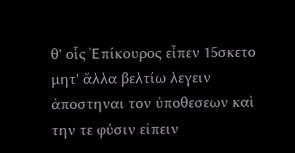θ' οἷς Ἐπίκουρος εἶπεν 15σκετο μητ' ἄλλα βελτίω λεγειν ἀποστηναι τον ὐποθεσεων καὶ την τε φύσιν εἰπειν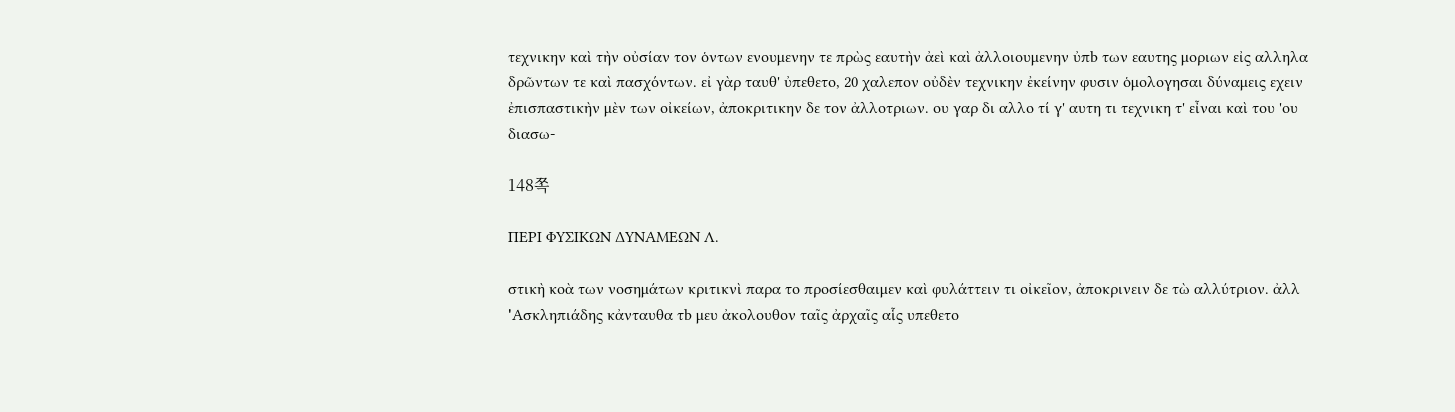τεχνικην καὶ τὴν οὐσίαν τον ὁντων ενουμενην τε πρὼς εαυτὴν ἀεὶ καὶ ἀλλοιουμενην ὐπb των εαυτης μοριων εἰς αλληλα δρῶντων τε καὶ πασχόντων. εἰ γὰρ ταυθ' ὐπεθετο, 20 χαλεπον οὐδὲν τεχνικην ἐκείνην φυσιν ὁμολογησαι δύναμεις εχειν ἐπισπαστικὴν μὲν των οἰκείων, ἀποκριτικην δε τον ἀλλοτριων. ου γαρ δι αλλο τί γ' αυτη τι τεχνικη τ' εἶναι καὶ του 'ου διασω-

148쪽

ΠΕΡΙ ΦΥΣΙΚΩΝ ΔΥΝΑΜΕΩΝ Λ.

στικὴ κοὰ των νοσημάτων κριτικνὶ παρα το προσίεσθαιμεν καὶ φυλάττειν τι οἰκεῖον, ἀποκρινειν δε τὼ αλλύτριον. ἀλλ 'Aσκληπιάδης κἀνταυθα τb μευ ἀκολουθον ταῖς ἀρχαῖς αἷς υπεθετο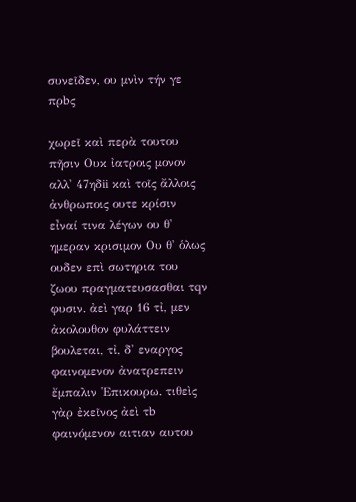συνεῖδεν, ου μνὶν τήν γε πρbς

χωρεῖ καὶ περὰ τουτου πῆσιν Ουκ ἰατροις μονον αλλ' 47ηδii καὶ τοῖς ἄλλοις ἀνθρωποις ουτε κρίσιν εἶναί τινα λέγων ου θ' ημεραν κρισιμον Ου θ' ὁλως ουδεν επὶ σωτηρια του ζωου πραγματευσασθαι τqν φυσιν. ἀεὶ γαρ 16 τἰ, μεν ἀκολουθον φυλάττειν βουλεται, τἰ, δ' εναργος φαινομενον ἀνατρεπειν ἔμπαλιν 'Eπικουρω. τιθεὶς γὰρ ἐκεῖνος ἀεὶ τb φαινόμενον αιτιαν αυτου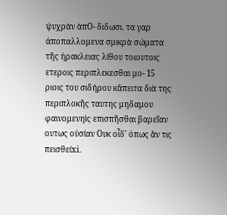ψυχρὰν ὰπO- διδωσι. τα γαρ ἀποπαλλομενα σμικρὰ σώματα τῆς ἡρακλειας λίθου τοιουτοις ετεροις περιπλεκεσθαι μο- 15 ριοις του σιδήρου κἄπειτα διὰ της περιπλοκῆς ταυτης μηδαμου φαινομενηὶς επισπῆσθαι βαρεῖαν ουτως οὐσίαν Ουκ οἶδ' ὁπως ἄν τις πεισθείxi.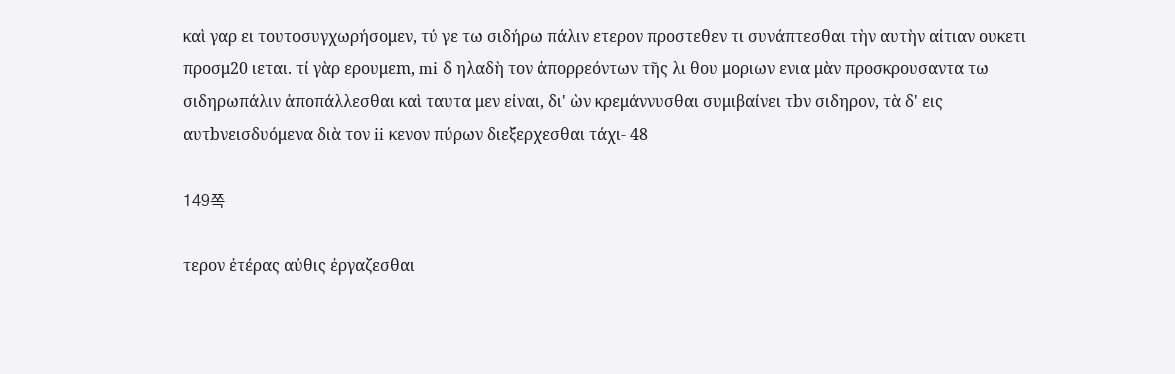καὶ γαρ ει τουτοσυγχωρήσομεν, τύ γε τω σιδήρω πάλιν ετερον προστεθεν τι συνάπτεσθαι τὴν αυτὴν αἰτιαν ουκετι προσμ20 ιεται. τί γὰρ ερουμεm, mi δ ηλαδὴ τον ἀπορρεόντων τῆς λι θου μοριων ενια μὰν προσκρουσαντα τω σιδηρωπάλιν ἀποπάλλεσθαι καὶ ταυτα μεν εἰναι, δι' ὼν κρεμάννυσθαι συμιβαίνει τbν σιδηρον, τὰ δ' εις αυτbνεισδυόμενα διὰ τον ii κενον πύρων διεξερχεσθαι τάχι- 48

149쪽

τερον ἐτέρας αὐθις ἐργαζεσθαι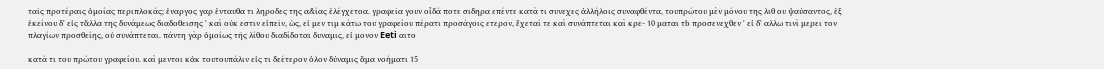ταῖς προτέραις ὁμοίας περιπλοκάς; ἐναργος γαρ ἐνταυθα τι ληροδες της α&ίας ἐλέγχετοα. γραφεῖα γουν οἶδά ποτε σιδηρα επέντε κατὰ τι συνεχες ἀλλήλοις συναφθέντα, τουπρώτου μὲν μόνου της λιθ ου ψαύσαντος, ἐξ ἐκείνου δ' εἰς τἄλλα της δυνάμεως διαδοθεισης ' καὶ οὐκ εστιν εἰπεῖν, ὼς, εἰ μεν τιμ κάτω του γραφείου πέρατι προσάγοις ετερον, ἔχεταί τε καὶ συνάπτεται καὶ κρε- 10 μαται τb προσενεχθεν ' εἰ δ' αλλω τινὶ μερει τον πλαγίων προσθείης, οὐ συνάπτεται. πάντη γὰρ ὁμοίως τῆς λίθου διαδίδοται δυναμις, εἰ μονον Eeti αιτο

κατά τι του πρώτου γραφείου. καὶ μεντοι κἀκ τουτουπάλιν εἰς τι δεέτερον ὁλον δύναμις ἄμα νοήματι 15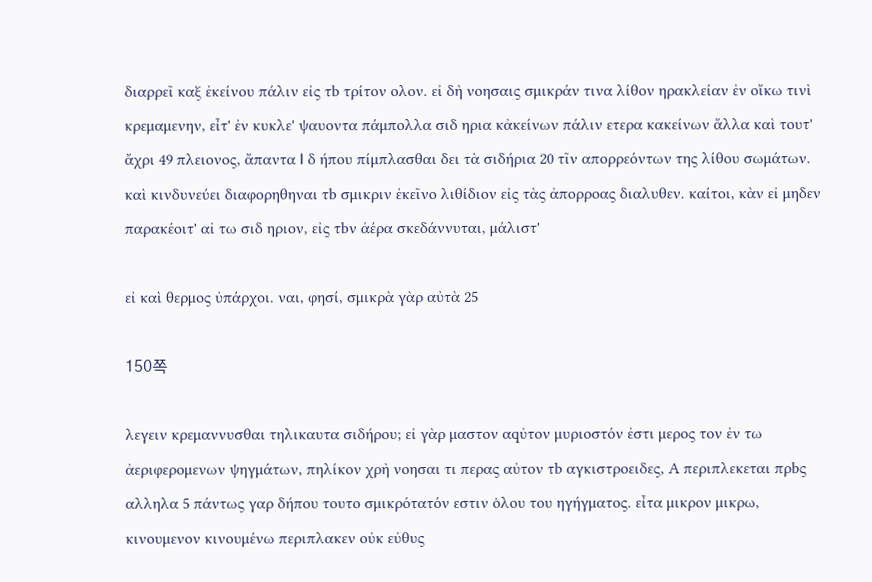διαρρεῖ καξ ἐκείνου πάλιν εἰς τb τρίτον ολον. εἰ δὴ νοησαις σμικράν τινα λίθον ηρακλείαν ἐν οἴκω τινὶ κρεμαμενην, εἶτ' ἐν κυκλε' ψαυοντα πάμπολλα σιδ ηρια κἀκείνων πάλιν ετερα κακείνων ἄλλα καὶ τουτ' ἄχρι 49 πλειονος, ἄπαντα l δ ήπου πίμπλασθαι δει τὰ σιδήρια 20 τῖν απορρεόντων της λίθου σωμάτων. καὶ κινδυνεύει διαφορηθηναι τb σμικριν ἐκεῖνο λιθίδιον εἰς τὰς ἀπορροας διαλυθεν. καίτοι, κὰν εἰ μηδεν παρακέοιτ' αἰ τω σιδ ηριον, εἰς τbν ἀέρα σκεδάννυται, μάλιστ'

εἰ καὶ θερμος ὐπάρχοι. ναι, φησί, σμικρὰ γὰρ αὐτὰ 25

150쪽

λεγειν κρεμαννυσθαι τηλικαυτα σιδήρου; εἰ γὰρ μαστον αqὐτον μυριοστόν ἐστι μερος τον ἐν τω ἀεριφερομενων ψηγμάτων, πηλίκον χρὴ νοησαι τι περας αὐτον τb αγκιστροειδες, Α περιπλεκεται πρbς αλληλα 5 πάντως γαρ δήπου τουτο σμικρότατόν εστιν ὁλου του ηγήγματος. εἶτα μικρον μικρω, κινουμενον κινουμένω περιπλακεν οὐκ εὐθυς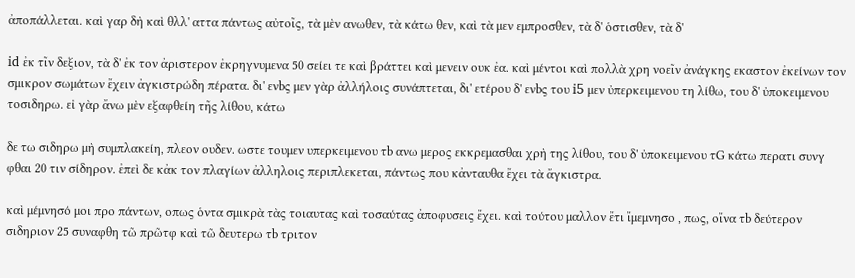ἀποπάλλεται. καὶ γαρ δὴ καὶ θλλ' αττα πάντως αὐτοῖς, τὰ μὲν ανωθεν, τὰ κάτω θεν, καὶ τὰ μεν εμπροσθεν, τὰ δ' ὁστισθεν, τὰ δ'

id ἐκ τῖν δεξιον, τὰ δ' ἐκ τον ἀριστερον ἐκρηγνυμενα 50 σείει τε καὶ βράττει καὶ μενειν ουκ ἐα. καὶ μέντοι καὶ πολλὰ χρη νοεῖν ἀνάγκης εκαστον ἐκείνων τον σμικρον σωμάτων ἔχειν ἀγκιστρώδη πέρατα. δι' ενbς μεν γὰρ ἀλλήλοις συνάπτεται, δι' ετέρου δ' ενbς του i5 μεν ὐπερκειμενου τη λίθω, του δ' ὐποκειμενου τοσιδηρω. εἰ γὰρ ἄνω μὲν εξαφθείη τῆς λίθου, κάτω

δε τω σιδηρω μὴ συμπλακείη, πλεον ουδεν. ωστε τουμεν υπερκειμενου τb ανω μερος εκκρεμασθαι χρὴ της λίθου, του δ' ὐποκειμενου τG κάτω περατι συνγ φθαι 20 τιν σίδηρον. ἐπεὶ δε κἀκ τον πλαγίων ἀλληλοις περιπλεκεται, πάντως που κἀνταυθα ἔχει τὰ ἄγκιστρα.

καὶ μέμνησό μοι προ πάντων, οπως ὁντα σμικρὰ τὰς τοιαυτας καὶ τοσαύτας ἀποφυσεις ἔχει. καὶ τούτου μαλλον ἔτι ἴμεμνησο , πως, οἴνα τb δεύτερον σιδηριον 25 συναφθη τῶ πρῶτφ καὶ τῶ δευτερω τb τριτον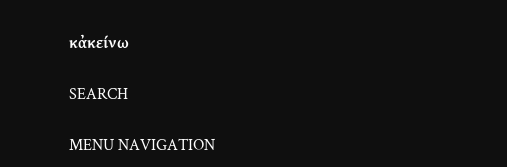κἀκείνω

SEARCH

MENU NAVIGATION